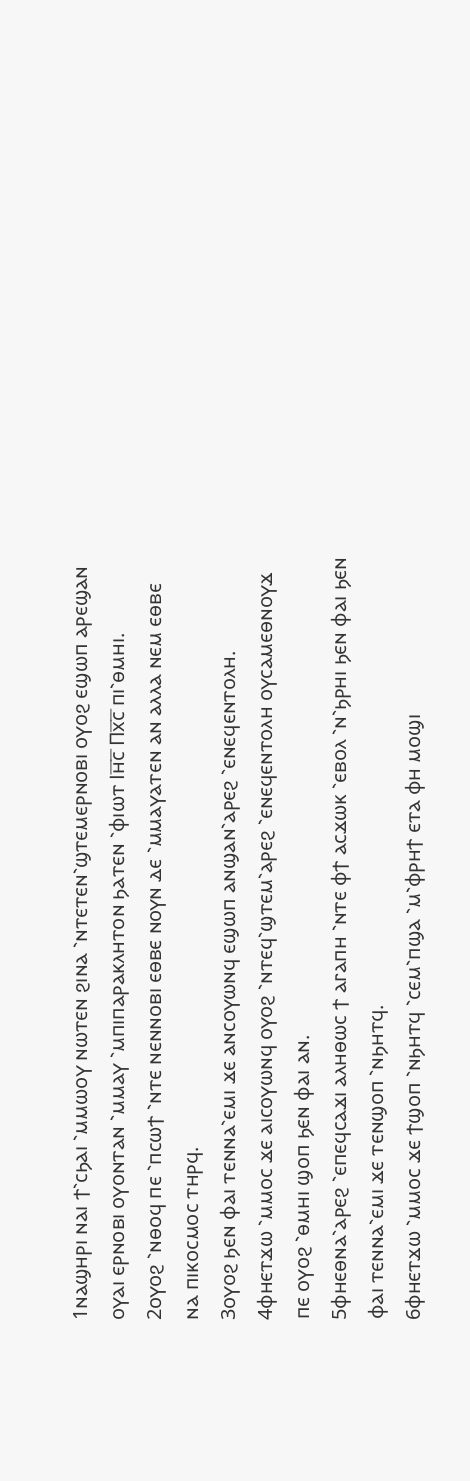1ⲛⲁϣⲏⲣⲓ ⲛⲁⲓ ϯ⳿ⲥϧⲁⲓ ⳿ⲙⲙⲱⲟⲩ ⲛⲱⲧⲉⲛ ϩⲓⲛⲁ ⳿ⲛⲧⲉⲧⲉⲛ⳿ϣⲧⲉⲙⲉⲣⲛⲟⲃⲓ ⲟⲩⲟϩ ⲉϣⲱⲡ ⲁⲣⲉϣⲁⲛ ⲟⲩⲁⲓ ⲉⲣⲛⲟⲃⲓ ⲟⲩⲟⲛⲧⲁⲛ ⳿ⲙⲙⲁⲩ ⳿ⲙⲡⲓⲡⲁⲣⲁⲕⲗⲏⲧⲟⲛ ϧⲁⲧⲉⲛ ⳿ⲫⲓⲱⲧ Ⲓⲏ̅ⲥ̅ Ⲡⲭ̅ⲥ̅ ⲡⲓ⳿ⲑⲙⲏⲓ.
2ⲟⲩⲟϩ ⳿ⲛⲑⲟϥ ⲡⲉ ⳿ⲡⲥⲱϯ ⳿ⲛⲧⲉ ⲛⲉⲛⲛⲟⲃⲓ ⲉⲑⲃⲉ ⲛⲟⲩⲛ ⲇⲉ ⳿ⲙⲙⲁⲩⲁⲧⲉⲛ ⲁⲛ ⲁⲗⲗⲁ ⲛⲉⲙ ⲉⲑⲃⲉ ⲛⲁ ⲡⲓⲕⲟⲥⲙⲟⲥ ⲧⲏⲣϥ.
3ⲟⲩⲟϩ ϧⲉⲛ ⲫⲁⲓ ⲧⲉⲛⲛⲁ⳿ⲉⲙⲓ ϫⲉ ⲁⲛⲥⲟⲩⲱⲛϥ ⲉϣⲱⲡ ⲁⲛϣⲁⲛ⳿ⲁⲣⲉϩ ⳿ⲉⲛⲉϥⲉⲛⲧⲟⲗⲏ.
4ⲫⲏⲉⲧϫⲱ ⳿ⲙⲙⲟⲥ ϫⲉ ⲁⲓⲥⲟⲩⲱⲛϥ ⲟⲩⲟϩ ⳿ⲛⲧⲉϥ⳿ϣⲧⲉⲙ⳿ⲁⲣⲉϩ ⳿ⲉⲛⲉϥⲉⲛⲧⲟⲗⲏ ⲟⲩⲥⲁⲙⲉⲑⲛⲟⲩϫ ⲡⲉ ⲟⲩⲟϩ ⳿ⲑⲙⲏⲓ ϣⲟⲡ ϧⲉⲛ ⲫⲁⲓ ⲁⲛ.
5ⲫⲏⲉⲑⲛⲁ⳿ⲁⲣⲉϩ ⳿ⲉⲡⲉϥⲥⲁϫⲓ ⲁⲗⲏⲑⲱⲥ ϯ ⲁⲅⲁⲡⲏ ⳿ⲛⲧⲉ ⲫϯ ⲁⲥϫⲱⲕ ⳿ⲉⲃⲟⲗ ⳿ⲛ⳿ϧⲣⲏⲓ ϧⲉⲛ ⲫⲁⲓ ϧⲉⲛ ⲫⲁⲓ ⲧⲉⲛⲛⲁ⳿ⲉⲙⲓ ϫⲉ ⲧⲉⲛϣⲟⲡ ⳿ⲛϧⲏⲧϥ.
6ⲫⲏⲉⲧϫⲱ ⳿ⲙⲙⲟⲥ ϫⲉ ϯϣⲟⲡ ⳿ⲛϧⲏⲧϥ ⳿ⲥⲉⲙ⳿ⲡϣⲁ ⳿ⲙ⳿ⲫⲣⲏϯ ⲉⲧⲁ ⲫⲏ ⲙⲟϣⲓ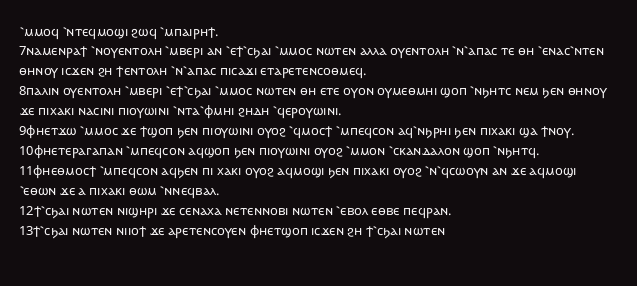⳿ⲙⲙⲟϥ ⳿ⲛⲧⲉϥⲙⲟϣⲓ ϩⲱϥ ⳿ⲙⲡⲁⲓⲣⲏϯ.
7ⲛⲁⲙⲉⲛⲣⲁϯ ⳿ⲛⲟⲩⲉⲛⲧⲟⲗⲏ ⳿ⲙⲃⲉⲣⲓ ⲁⲛ ⳿ⲉϯ⳿ⲥϧⲁⲓ ⳿ⲙⲙⲟⲥ ⲛⲱⲧⲉⲛ ⲁⲗⲗⲁ ⲟⲩⲉⲛⲧⲟⲗⲏ ⳿ⲛ⳿ⲁⲡⲁⲥ ⲧⲉ ⲑⲏ ⳿ⲉⲛⲁⲥ⳿ⲛⲧⲉⲛ ⲑⲏⲛⲟⲩ ⲓⲥϫⲉⲛ ϩⲏ ϯⲉⲛⲧⲟⲗⲏ ⳿ⲛ⳿ⲁⲡⲁⲥ ⲡⲓⲥⲁϫⲓ ⲉⲧⲁⲣⲉⲧⲉⲛⲥⲟⲑⲙⲉϥ.
8ⲡⲁⲗⲓⲛ ⲟⲩⲉⲛⲧⲟⲗⲏ ⳿ⲙⲃⲉⲣⲓ ⳿ⲉϯ⳿ⲥϧⲁⲓ ⳿ⲙⲙⲟⲥ ⲛⲱⲧⲉⲛ ⲑⲏ ⲉⲧⲉ ⲟⲩⲟⲛ ⲟⲩⲙⲉⲑⲙⲏⲓ ϣⲟⲡ ⳿ⲛϧⲏⲧⲥ ⲛⲉⲙ ϧⲉⲛ ⲑⲏⲛⲟⲩ ϫⲉ ⲡⲓⲭⲁⲕⲓ ⲛⲁⲥⲓⲛⲓ ⲡⲓⲟⲩⲱⲓⲛⲓ ⳿ⲛⲧⲁ⳿ⲫⲙⲏⲓ ϩⲏⲇⲏ ⳿ϥⲉⲣⲟⲩⲱⲓⲛⲓ.
9ⲫⲏⲉⲧϫⲱ ⳿ⲙⲙⲟⲥ ϫⲉ ϯϣⲟⲡ ϧⲉⲛ ⲡⲓⲟⲩⲱⲓⲛⲓ ⲟⲩⲟϩ ⳿ϥⲙⲟⲥϯ ⳿ⲙⲡⲉϥⲥⲟⲛ ⲁϥ⳿ⲛϧⲣⲏⲓ ϧⲉⲛ ⲡⲓⲭⲁⲕⲓ ϣⲁ ϯⲛⲟⲩ.
10ⲫⲏⲉⲧⲉⲣⲁⲅⲁⲡⲁⲛ ⳿ⲙⲡⲉϥⲥⲟⲛ ⲁϥϣⲟⲡ ϧⲉⲛ ⲡⲓⲟⲩⲱⲓⲛⲓ ⲟⲩⲟϩ ⳿ⲙⲙⲟⲛ ⳿ⲥⲕⲁⲛⲇⲁⲗⲟⲛ ϣⲟⲡ ⳿ⲛϧⲏⲧϥ.
11ⲫⲏⲉⲑⲙⲟⲥϯ ⳿ⲙⲡⲉϥⲥⲟⲛ ⲁϥϧⲉⲛ ⲡⲓ ⲭⲁⲕⲓ ⲟⲩⲟϩ ⲁϥⲙⲟϣⲓ ϧⲉⲛ ⲡⲓⲭⲁⲕⲓ ⲟⲩⲟϩ ⳿ⲛ⳿ϥⲥⲱⲟⲩⲛ ⲁⲛ ϫⲉ ⲁϥⲙⲟϣⲓ ⳿ⲉⲑⲱⲛ ϫⲉ ⲁ ⲡⲓⲭⲁⲕⲓ ⲑⲱⲙ ⳿ⲛⲛⲉϥⲃⲁⲗ.
12ϯ⳿ⲥϧⲁⲓ ⲛⲱⲧⲉⲛ ⲛⲓϣⲏⲣⲓ ϫⲉ ⲥⲉⲛⲁⲭⲁ ⲛⲉⲧⲉⲛⲛⲟⲃⲓ ⲛⲱⲧⲉⲛ ⳿ⲉⲃⲟⲗ ⲉⲑⲃⲉ ⲡⲉϥⲣⲁⲛ.
13ϯ⳿ⲥϧⲁⲓ ⲛⲱⲧⲉⲛ ⲛⲓⲓⲟϯ ϫⲉ ⲁⲣⲉⲧⲉⲛⲥⲟⲩⲉⲛ ⲫⲏⲉⲧϣⲟⲡ ⲓⲥϫⲉⲛ ϩⲏ ϯ⳿ⲥϧⲁⲓ ⲛⲱⲧⲉⲛ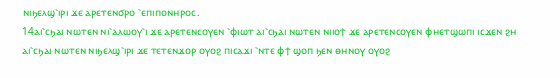ⲛⲓϧⲉⲗϣ⳿ⲓⲣⲓ ϫⲉ ⲁⲣⲉⲧⲉⲛϭⲣⲟ ⳿ⲉⲡⲓⲡⲟⲛⲏⲣⲟⲥ.
14ⲁⲓ⳿ⲥϧⲁⲓ ⲛⲱⲧⲉⲛ ⲛⲓ⳿ⲁⲗⲱⲟⲩ⳿ⲓ ϫⲉ ⲁⲣⲉⲧⲉⲛⲥⲟⲩⲉⲛ ⳿ⲫⲓⲱⲧ ⲁⲓ⳿ⲥϧⲁⲓ ⲛⲱⲧⲉⲛ ⲛⲓⲓⲟϯ ϫⲉ ⲁⲣⲉⲧⲉⲛⲥⲟⲩⲉⲛ ⲫⲏⲉⲧϣⲱⲡⲓ ⲓⲥϫⲉⲛ ϩⲏ ⲁⲓ⳿ⲥϧⲁⲓ ⲛⲱⲧⲉⲛ ⲛⲓϧⲉⲗϣ⳿ⲓⲣⲓ ϫⲉ ⲧⲉⲧⲉⲛϫⲟⲣ ⲟⲩⲟϩ ⲡⲓⲥⲁϫⲓ ⳿ⲛⲧⲉ ⲫϯ ϣⲟⲡ ϧⲉⲛ ⲑⲏⲛⲟⲩ ⲟⲩⲟϩ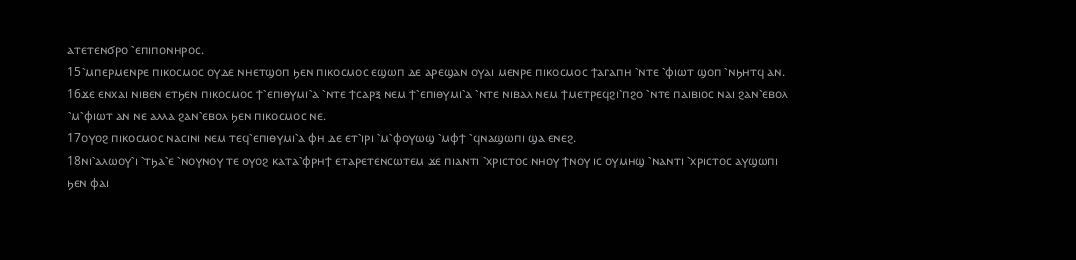ⲁⲧⲉⲧⲉⲛϭⲣⲟ ⳿ⲉⲡⲓⲡⲟⲛⲏⲣⲟⲥ.
15⳿ⲙⲡⲉⲣⲙⲉⲛⲣⲉ ⲡⲓⲕⲟⲥⲙⲟⲥ ⲟⲩⲇⲉ ⲛⲏⲉⲧϣⲟⲡ ϧⲉⲛ ⲡⲓⲕⲟⲥⲙⲟⲥ ⲉϣⲱⲡ ⲇⲉ ⲁⲣⲉϣⲁⲛ ⲟⲩⲁⲓ ⲙⲉⲛⲣⲉ ⲡⲓⲕⲟⲥⲙⲟⲥ ϯⲁⲅⲁⲡⲏ ⳿ⲛⲧⲉ ⳿ⲫⲓⲱⲧ ϣⲟⲡ ⳿ⲛϧⲏⲧϥ ⲁⲛ.
16ϫⲉ ⲉⲛⲭⲁⲓ ⲛⲓⲃⲉⲛ ⲉⲧϧⲉⲛ ⲡⲓⲕⲟⲥⲙⲟⲥ ϯ⳿ⲉⲡⲓⲑⲩⲙⲓ⳿ⲁ ⳿ⲛⲧⲉ ϯⲥⲁⲣⲝ ⲛⲉⲙ ϯ⳿ⲉⲡⲓⲑⲩⲙⲓ⳿ⲁ ⳿ⲛⲧⲉ ⲛⲓⲃⲁⲗ ⲛⲉⲙ ϯⲙⲉⲧⲣⲉϥϩⲓ⳿ⲡϩⲟ ⳿ⲛⲧⲉ ⲡⲁⲓⲃⲓⲟⲥ ⲛⲁⲓ ϩⲁⲛ⳿ⲉⲃⲟⲗ ⳿ⲙ⳿ⲫⲓⲱⲧ ⲁⲛ ⲛⲉ ⲁⲗⲗⲁ ϩⲁⲛ⳿ⲉⲃⲟⲗ ϧⲉⲛ ⲡⲓⲕⲟⲥⲙⲟⲥ ⲛⲉ.
17ⲟⲩⲟϩ ⲡⲓⲕⲟⲥⲙⲟⲥ ⲛⲁⲥⲓⲛⲓ ⲛⲉⲙ ⲧⲉϥ⳿ⲉⲡⲓⲑⲩⲙⲓ⳿ⲁ ⲫⲏ ⲇⲉ ⲉⲧ⳿ⲓⲣⲓ ⳿ⲙ⳿ⲫⲟⲩⲱϣ ⳿ⲙⲫϯ ⳿ϥⲛⲁϣⲱⲡⲓ ϣⲁ ⲉⲛⲉϩ.
18ⲛⲓ⳿ⲁⲗⲱⲟⲩ⳿ⲓ ⳿ⲧϧⲁ⳿ⲉ ⳿ⲛⲟⲩⲛⲟⲩ ⲧⲉ ⲟⲩⲟϩ ⲕⲁⲧⲁ⳿ⲫⲣⲏϯ ⲉⲧⲁⲣⲉⲧⲉⲛⲥⲱⲧⲉⲙ ϫⲉ ⲡⲓⲁⲛⲧⲓ ⳿ⲭⲣⲓⲥⲧⲟⲥ ⲛⲏⲟⲩ ϯⲛⲟⲩ ⲓⲥ ⲟⲩⲙⲏϣ ⳿ⲛⲁⲛⲧⲓ ⳿ⲭⲣⲓⲥⲧⲟⲥ ⲁⲩϣⲱⲡⲓ ϧⲉⲛ ⲫⲁⲓ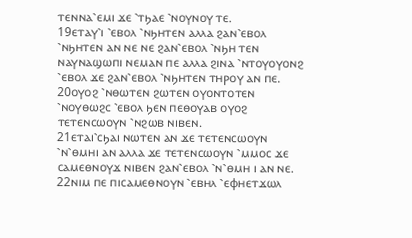ⲧⲉⲛⲛⲁ⳿ⲉⲙⲓ ϫⲉ ⳿ⲧϧⲁⲉ ⳿ⲛⲟⲩⲛⲟⲩ ⲧⲉ.
19ⲉⲧⲁⲩ⳿ⲓ ⳿ⲉⲃⲟⲗ ⳿ⲛϧⲏⲧⲉⲛ ⲁⲗⲗⲁ ϩⲁⲛ⳿ⲉⲃⲟⲗ ⳿ⲛϧⲏⲧⲉⲛ ⲁⲛ ⲛⲉ ⲛⲉ ϩⲁⲛ⳿ⲉⲃⲟⲗ ⳿ⲛϧⲏ ⲧⲉⲛ ⲛⲁⲩⲛⲁϣⲱⲡⲓ ⲛⲉⲙⲁⲛ ⲡⲉ ⲁⲗⲗⲁ ϩⲓⲛⲁ ⳿ⲛⲧⲟⲩⲟⲩⲟⲛϩ ⳿ⲉⲃⲟⲗ ϫⲉ ϩⲁⲛ⳿ⲉⲃⲟⲗ ⳿ⲛϧⲏⲧⲉⲛ ⲧⲏⲣⲟⲩ ⲁⲛ ⲡⲉ.
20ⲟⲩⲟϩ ⳿ⲛⲑⲱⲧⲉⲛ ϩⲱⲧⲉⲛ ⲟⲩⲟⲛⲧⲟⲧⲉⲛ ⳿ⲛⲟⲩⲑⲱϩⲥ ⳿ⲉⲃⲟⲗ ϧⲉⲛ ⲡⲉⲑⲟⲩⲁⲃ ⲟⲩⲟϩ ⲧⲉⲧⲉⲛⲥⲱⲟⲩⲛ ⳿ⲛϩⲱⲃ ⲛⲓⲃⲉⲛ.
21ⲉⲧⲁⲓ⳿ⲥϧⲁⲓ ⲛⲱⲧⲉⲛ ⲁⲛ ϫⲉ ⲧⲉⲧⲉⲛⲥⲱⲟⲩⲛ ⳿ⲛ⳿ⲑⲙⲏⲓ ⲁⲛ ⲁⲗⲗⲁ ϫⲉ ⲧⲉⲧⲉⲛⲥⲱⲟⲩⲛ ⳿ⲙⲙⲟⲥ ϫⲉ ⲥⲁⲙⲉⲑⲛⲟⲩϫ ⲛⲓⲃⲉⲛ ϩⲁⲛ⳿ⲉⲃⲟⲗ ⳿ⲛ⳿ⲑⲙⲏ ⲓ ⲁⲛ ⲛⲉ.
22ⲛⲓⲙ ⲡⲉ ⲡⲓⲥⲁⲙⲉⲑⲛⲟⲩⲛ ⳿ⲉⲃⲏⲗ ⳿ⲉⲫⲏⲉⲧϫⲱⲗ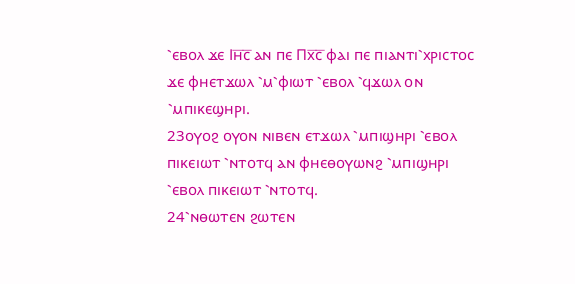⳿ⲉⲃⲟⲗ ϫⲉ Ⲓⲏ̅ⲥ̅ ⲁⲛ ⲡⲉ Ⲡⲭ̅ⲥ̅ ⲫⲁⲓ ⲡⲉ ⲡⲓⲁⲛⲧⲓ⳿ⲭⲣⲓⲥⲧⲟⲥ ϫⲉ ⲫⲏⲉⲧϫⲱⲗ ⳿ⲙ⳿ⲫⲓⲱⲧ ⳿ⲉⲃⲟⲗ ⳿ϥϫⲱⲗ ⲟⲛ ⳿ⲙⲡⲓⲕⲉϣⲏⲣⲓ.
23ⲟⲩⲟϩ ⲟⲩⲟⲛ ⲛⲓⲃⲉⲛ ⲉⲧϫⲱⲗ ⳿ⲙⲡⲓϣⲏⲣⲓ ⳿ⲉⲃⲟⲗ ⲡⲓⲕⲉⲓⲱⲧ ⳿ⲛⲧⲟⲧϥ ⲁⲛ ⲫⲏⲉⲑⲟⲩⲱⲛϩ ⳿ⲙⲡⲓϣⲏⲣⲓ ⳿ⲉⲃⲟⲗ ⲡⲓⲕⲉⲓⲱⲧ ⳿ⲛⲧⲟⲧϥ.
24⳿ⲛⲑⲱⲧⲉⲛ ϩⲱⲧⲉⲛ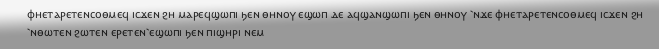ⲫⲏⲉⲧⲁⲣⲉⲧⲉⲛⲥⲟⲑⲙⲉϥ ⲓⲥϫⲉⲛ ϩⲏ ⲙⲁⲣⲉϥϣⲱⲡⲓ ϧⲉⲛ ⲑⲏⲛⲟⲩ ⲉϣⲱⲡ ⲇⲉ ⲁϥϣⲁⲛϣⲱⲡⲓ ϧⲉⲛ ⲑⲏⲛⲟⲩ ⳿ⲛϫⲉ ⲫⲏⲉⲧⲁⲣⲉⲧⲉⲛⲥⲟⲑⲙⲉϥ ⲓⲥϫⲉⲛ ϩⲏ ⳿ⲛⲑⲱⲧⲉⲛ ϩⲱⲧⲉⲛ ⲉⲣⲉⲧⲉⲛ⳿ⲉϣⲱⲡⲓ ϧⲉⲛ ⲡⲓϣⲏⲣⲓ ⲛⲉⲙ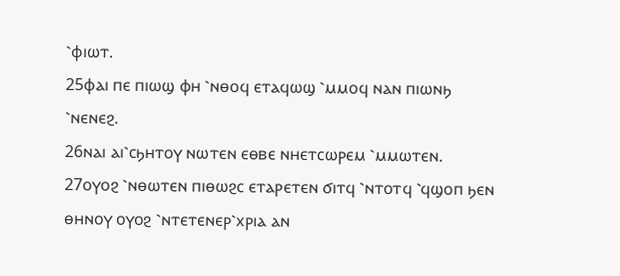⳿ⲫⲓⲱⲧ.
25ⲫⲁⲓ ⲡⲉ ⲡⲓⲱϣ ⲫⲏ ⳿ⲛⲑⲟϥ ⲉⲧⲁϥⲱϣ ⳿ⲙⲙⲟϥ ⲛⲁⲛ ⲡⲓⲱⲛϧ ⳿ⲛⲉⲛⲉϩ.
26ⲛⲁⲓ ⲁⲓ⳿ⲥϧⲏⲧⲟⲩ ⲛⲱⲧⲉⲛ ⲉⲑⲃⲉ ⲛⲏⲉⲧⲥⲱⲣⲉⲙ ⳿ⲙⲙⲱⲧⲉⲛ.
27ⲟⲩⲟϩ ⳿ⲛⲑⲱⲧⲉⲛ ⲡⲓⲑⲱϩⲥ ⲉⲧⲁⲣⲉⲧⲉⲛ ϭⲓⲧϥ ⳿ⲛⲧⲟⲧϥ ⳿ϥϣⲟⲡ ϧⲉⲛ ⲑⲏⲛⲟⲩ ⲟⲩⲟϩ ⳿ⲛⲧⲉⲧⲉⲛⲉⲣ⳿ⲭⲣⲓⲁ ⲁⲛ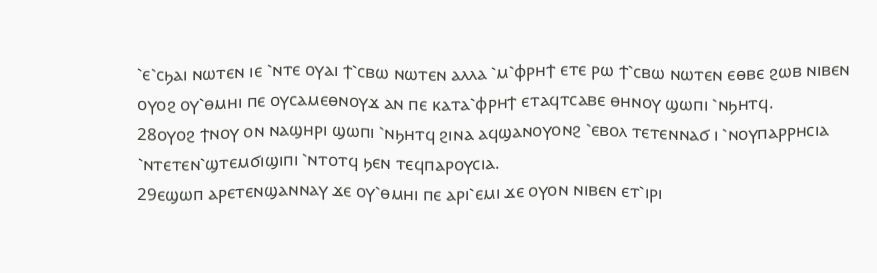⳿ⲉ⳿ⲥϧⲁⲓ ⲛⲱⲧⲉⲛ ⲓⲉ ⳿ⲛⲧⲉ ⲟⲩⲁⲓ ϯ⳿ⲥⲃⲱ ⲛⲱⲧⲉⲛ ⲁⲗⲗⲁ ⳿ⲙ⳿ⲫⲣⲏϯ ⲉⲧⲉ ⲣⲱ ϯ⳿ⲥⲃⲱ ⲛⲱⲧⲉⲛ ⲉⲑⲃⲉ ϩⲱⲃ ⲛⲓⲃⲉⲛ ⲟⲩⲟϩ ⲟⲩ⳿ⲑⲙⲏⲓ ⲡⲉ ⲟⲩⲥⲁⲙⲉⲑⲛⲟⲩϫ ⲁⲛ ⲡⲉ ⲕⲁⲧⲁ⳿ⲫⲣⲏϯ ⲉⲧⲁϥⲧⲥⲁⲃⲉ ⲑⲏⲛⲟⲩ ϣⲱⲡⲓ ⳿ⲛϧⲏⲧϥ.
28ⲟⲩⲟϩ ϯⲛⲟⲩ ⲟⲛ ⲛⲁϣⲏⲣⲓ ϣⲱⲡⲓ ⳿ⲛϧⲏⲧϥ ϩⲓⲛⲁ ⲁϥϣⲁⲛⲟⲩⲟⲛϩ ⳿ⲉⲃⲟⲗ ⲧⲉⲧⲉⲛⲛⲁϭ ⲓ ⳿ⲛⲟⲩⲡⲁⲣⲣⲏⲥⲓⲁ ⳿ⲛⲧⲉⲧⲉⲛ⳿ϣⲧⲉⲙϭⲓϣⲓⲡⲓ ⳿ⲛⲧⲟⲧϥ ϧⲉⲛ ⲧⲉϥⲡⲁⲣⲟⲩⲥⲓⲁ.
29ⲉϣⲱⲡ ⲁⲣⲉⲧⲉⲛϣⲁⲛⲛⲁⲩ ϫⲉ ⲟⲩ⳿ⲑⲙⲏⲓ ⲡⲉ ⲁⲣⲓ⳿ⲉⲙⲓ ϫⲉ ⲟⲩⲟⲛ ⲛⲓⲃⲉⲛ ⲉⲧ⳿ⲓⲣⲓ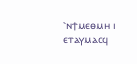⳿ⲛϯⲙⲉⲑⲙⲏ ⲓ ⲉⲧⲁⲩⲙⲁⲥϥ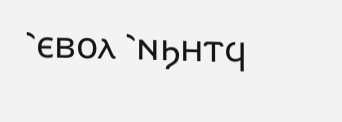⳿ⲉⲃⲟⲗ ⳿ⲛϧⲏⲧϥ